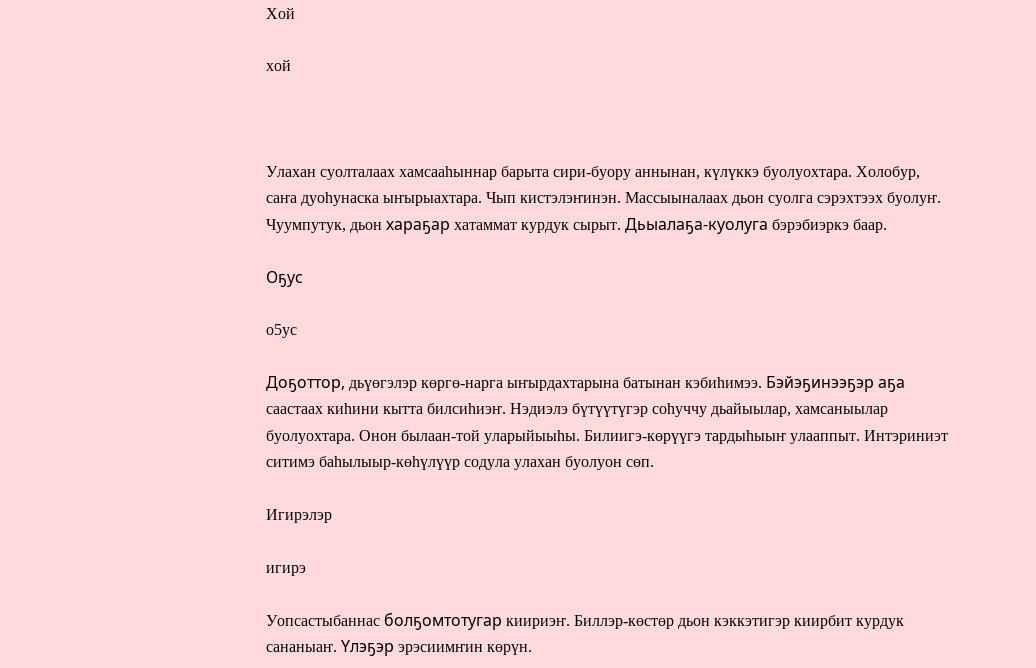Хой

хой



Улахан суолталаах хамсааһыннар барыта сири-буору аннынан, күлүккэ буолуохтара. Холобур, саҥа дуоһунаска ыҥырыахтара. Чып кистэлэҥинэн. Массыыналаах дьон суолга сэрэхтээх буолуҥ. Чуумпутук, дьон хараҕар хатаммат курдук сырыт. Дьыалаҕа-куолуга бэрэбиэркэ баар.

Оҕус

о5ус

Доҕоттор, дьүөгэлэр көргө-нарга ыҥырдахтарына батынан кэбиһимээ. Бэйэҕинээҕэр аҕа саастаах киһини кытта билсиһиэҥ. Нэдиэлэ бүтүүтүгэр соһуччу дьайыылар, хамсаныылар буолуохтара. Онон былаан-той уларыйыыһы. Билиигэ-көрүүгэ тардыһыыҥ улааппыт. Интэриниэт ситимэ баһылыыр-көһүлүүр содула улахан буолуон сөп.

Игирэлэр

игирэ

Уопсастыбаннас болҕомтотугар киириэҥ. Биллэр-көстөр дьон кэккэтигэр киирбит курдук сананыаҥ. Үлэҕэр эрэсиимҥин көрүн.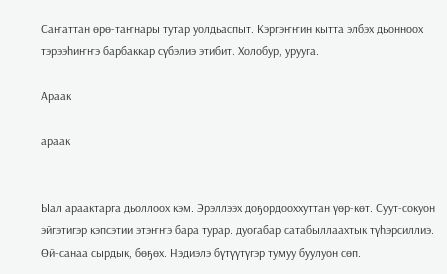Саҥаттан өрө-таҥнары тутар уолдьаспыт. Кэргэҥҥин кытта элбэх дьонноох тэрээһиҥҥэ барбаккар сүбэлиэ этибит. Холобур, урууга.

Араак

араак


Ыал араактарга дьоллоох кэм. Эрэллээх доҕордооххуттан үөр-көт. Суут-сокуон эйгэтигэр кэпсэтии этэҥҥэ бара турар. дуогабар сатабыллаахтык түһэрсиллиэ. Өй-санаа сырдык, бөҕөх. Нэдиэлэ бүтүүтүгэр тумуу буулуон сөп.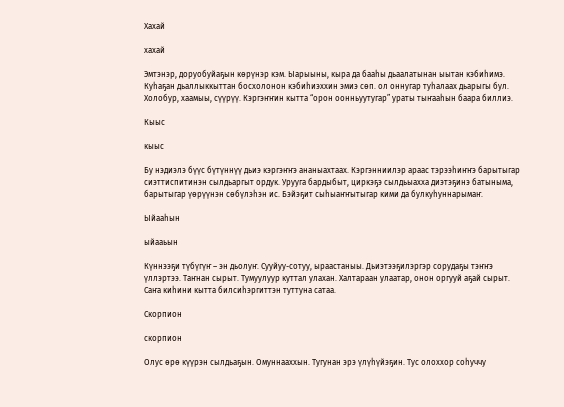Хахай

хахай

Эмтэнэр, доруобуйаҕын көрүнэр кэм. Ыарыыны, кыра да бааһы дьаалатынан ыытан кэбиһимэ. Куһаҕан дьаллыккыттан босхолонон кэбиһиэххин эмиэ сөп. ол оннугар туһалаах дьарыгы бул. Холобур, хаамыы, сүүрүү. Кэргэҥҥин кытта “орон оонньуутугар” ураты тыҥааһын баара биллиэ.

Кыыс

кыыс

Бу нэдиэлэ бүүс бүтүннүү дьиэ кэргэҥҥэ ананыахтаах. Кэргэнниилэр араас тэрээһиҥҥэ барытыгар сиэттиспитинэн сылдьаргыт ордук. Урууга бардыбыт, циркэҕэ сылдьыахха диэтэҕинэ батыныма, барытыгар үөрүүнэн сөбүлэһэн ис. Бэйэҕит сыһыаҥҥытыгар кими да булкуһуннарымаҥ.

Ыйааһын

ыйааьын

Күннээҕи түбүгүҥ – эн дьолуҥ. Сууйуу-сотуу, ыраастаныы. Дьиэтээҕилэргэр сорудаҕы тэҥҥэ үллэртээ. Таҥнан сырыт. Тумуулуур куттал улахан. Халтараан улаатар, онон оргууй аҕай сырыт. Саҥа киһини кытта билсиһэргиттэн туттуна сатаа.

Скорпион

скорпион

Олус өрө күүрэн сылдьаҕын. Омуннааххын. Тугунан эрэ үлүһүйэҕин. Тус олоххор соһуччу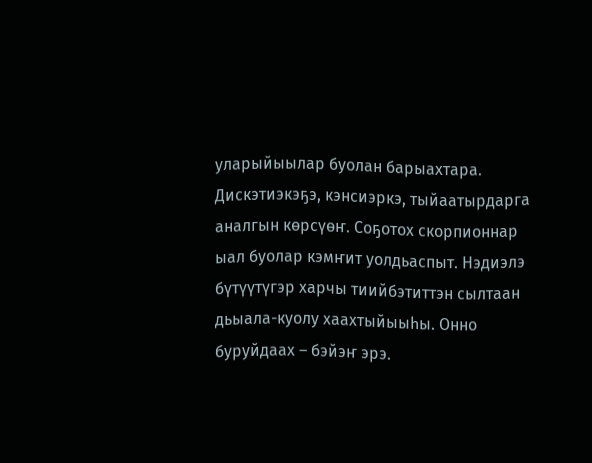уларыйыылар буолан барыахтара. Дискэтиэкэҕэ, кэнсиэркэ, тыйаатырдарга аналгын көрсүөҥ. Соҕотох скорпионнар ыал буолар кэмҥит уолдьаспыт. Нэдиэлэ бүтүүтүгэр харчы тиийбэтиттэн сылтаан дьыала-куолу хаахтыйыыһы. Онно буруйдаах – бэйэҥ эрэ.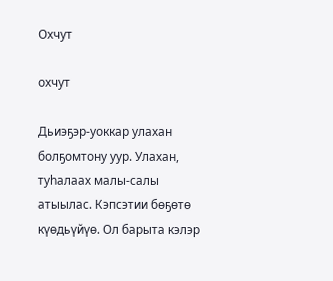Охчут

охчут

Дьиэҕэр-уоккар улахан болҕомтону уур. Улахан, туһалаах малы-салы атыылас. Кэпсэтии бөҕөтө күөдьүйүө. Ол барыта кэлэр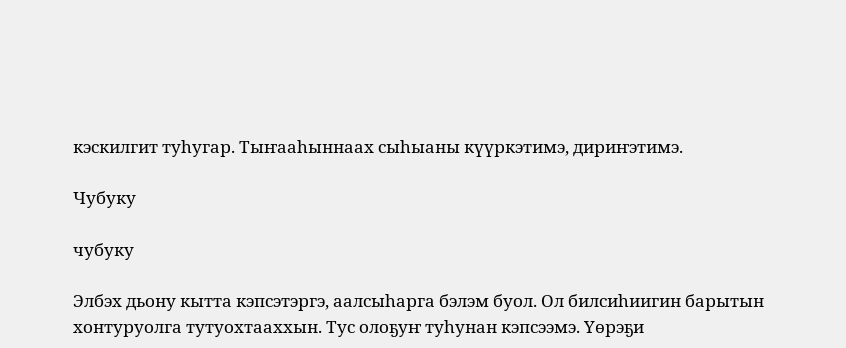кэскилгит туһугар. Тыҥааһыннаах сыһыаны күүркэтимэ, дириҥэтимэ.

Чубуку

чубуку

Элбэх дьону кытта кэпсэтэргэ, аалсыһарга бэлэм буол. Ол билсиһиигин барытын хонтуруолга тутуохтааххын. Тус олоҕуҥ туһунан кэпсээмэ. Үөрэҕи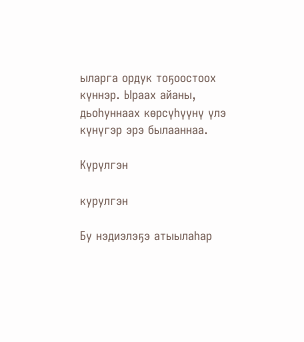ыларга ордук тоҕоостоох күннэр. Ыраах айаны, дьоһуннаах көрсүһүүнү үлэ күнүгэр эрэ былааннаа.

Күрүлгэн

курулгэн

Бу нэдиэлэҕэ атыылаһар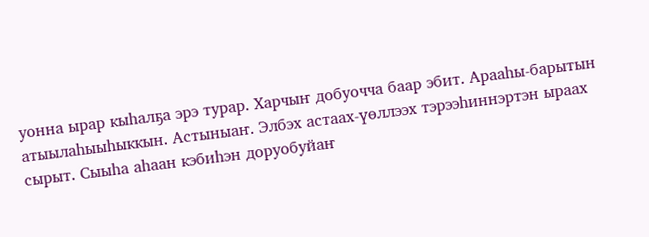уонна ырар кыһалҕа эрэ турар. Харчыҥ добуочча баар эбит. Арааһы-барытын атыылаһыыһыккын. Астыныаҥ. Элбэх астаах-үөллээх тэрээһиннэртэн ыраах сырыт. Сыыһа аһаан кэбиһэн доруобуйаҥ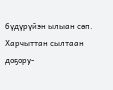бүдүрүйэн ылыан сөп. Харчыттан сылтаан доҕору-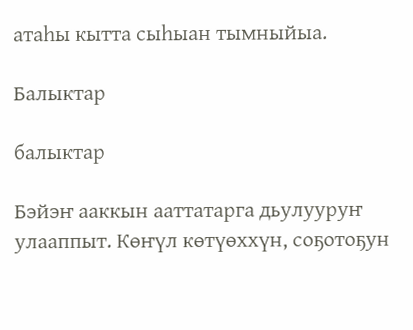атаһы кытта сыһыан тымныйыа.

Балыктар

балыктар

Бэйэҥ ааккын ааттатарга дьулууруҥ улааппыт. Көҥүл көтүөххүн, соҕотоҕун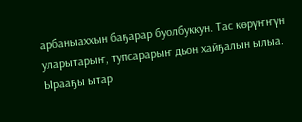арбаныаххын баҕарар буолбуккун. Тас көрүҥҥүн уларытарыҥ, тупсарарыҥ дьон хайҕалын ылыа. Ырааҕы ытар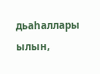дьаһаллары ылын,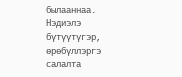былааннаа. Нэдиэлэ бүтүүтүгэр, өрөбүллэргэ салалта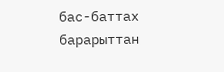бас-баттах барарыттан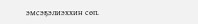эмсэҕэлиэххин сөп.